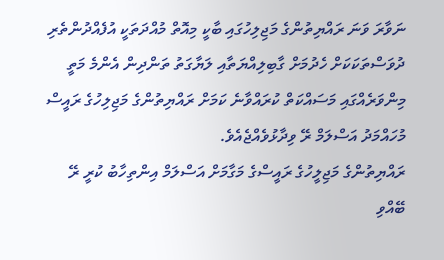ނަވާރަ ވަނަ ރައްޔިތުންގެ މަޖިލިހުގައި ބާކީ މިއޮތް މުއްދަތަކީ އުފެއްދުންތެރި ދުވަސްތަކަކަށް ހެދުމަށް ގާބިލިއްޔަތާއި ލަޔާގަތު ތަންދިން އެންމެ މަތީ މިންވަރެއްގައި މަސައްކަތް ކުރައްވާނެ ކަމަށް ރައްޔިތުންގެ މަޖިލިހުގެ ރައީސް މުހައްމަދު އަސްލަމް ރޭ ވިދާޅުވެއްޖެއެވެ.
ރައްޔިތުންގެ މަޖިލީހުގެ ރައީސްގެ މަގާމަށް އަސްލަމް އިންތިހާބު ކުރީ ރޭ ބޭއްވި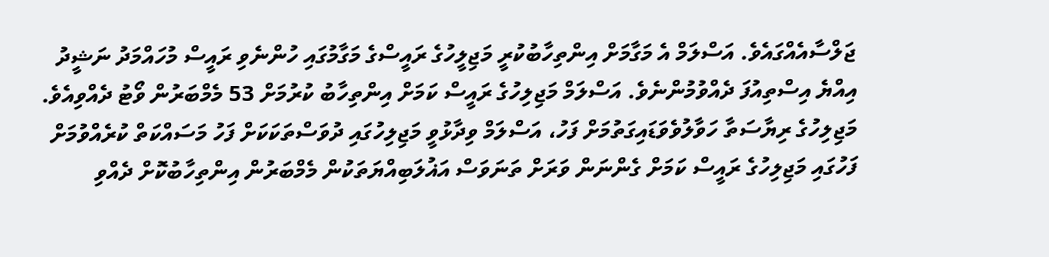ޖަލްސާއެއްގައެވެ. އަސްލަމް އެ މަގާމަށް އިންތިހާބުކުރީ މަޖިލީހުގެ ރައީސްގެ މަގާމުގައި ހުންނެވި ރައީސް މުހައްމަދު ނަޝީދު އިއްޔެ އިސްތިއުފަ ދެއްވުމުންނެވެ. އަސްލަމް މަޖިލިހުގެ ރައީސް ކަމަށް އިންތިހާބު ކުރުމަށް 53 މެމްބަރުން ވޯޓު ދެއްވިއެވެ.
މަޖިލިހުގެ ރިޔާސަތާ ހަވާލުވެވަޑައިގަތުމަށް ފަހު، އަސްލަމް ވިދާޅުވީ މަޖިލިހުގައި ދުވަސްތަކަކަށް ފަހު މަސައްކަތް ކުރެއްވުމަށް ފަހުގައި މަޖިލިހުގެ ރައީސް ކަމަށް ގެންނަން ވަރަށް ތަނަވަސް އަޣުލަބިއްޔަތަކުން މެމްބަރުން އިންތިހާބުކޮށް ދެއްވި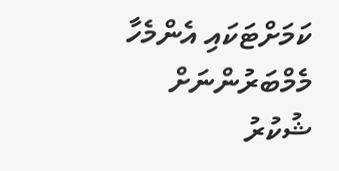ކަމަށްޓަކައި އެންމެހާ މެމްބަރުންނަށް ޝުކުރު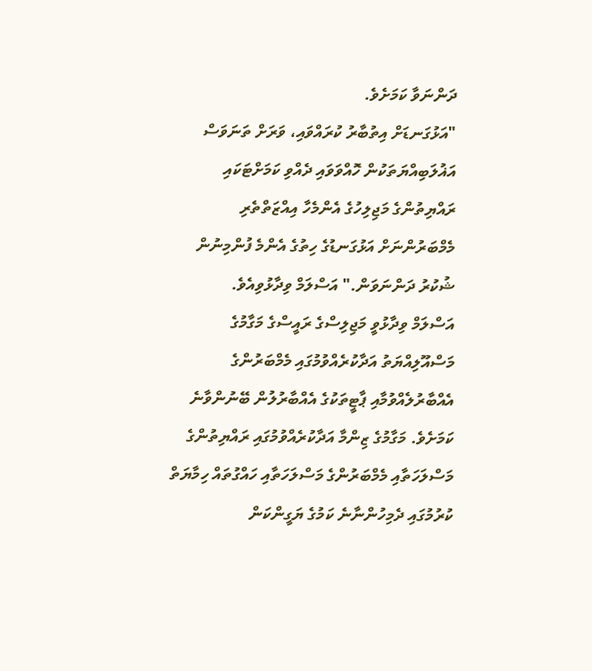ދަންނަވާ ކަމަށެވެ.
"އަޅުގަނޑަށް އިތުބާރު ކުރައްވައި، ވަރަށް ތަނަވަސް އަޣުލަބިއްޔަތަކުން ހޮއްވަވައި ދެއްވި ކަމަށްޓަކައި ރައްޔިތުންގެ މަޖިލިހުގެ އެންމެހާ އިއްޒަތްތެރި މެމްބަރުންނަށް އަޅުގަނޑުގެ ހިތުގެ އެންމެ ފުންމިނުން ޝުކުރު ދަންނަވަން." އަސްލަމް ވިދާޅުވިއެވެ.
އަސްލަމް ވިދާޅުވީ މަޖިލިސްގެ ރައީސްގެ މަގާމުގެ މަސްއޫލިއްޔަތު އަދާކުރެއްވުމުގައި މެމްބަރުންގެ އެއްބާރުލެއްވުމާއި ޕާޓީތަކުގެ އެއްބާރުލުން ބޭނުންވާނެ ކަމަށެވެ. މަގާމުގެ ޒިންމާ އަދާކުރެއްވުމުގައި ރައްޔިތުންގެ މަސްލަހަތާއި މެމްބަރުންގެ މަސްލަހަތާއި ހައްގުތައް ހިމާޔަތް ކުރުމުގައި ދެމިހުންނާނެ ކަމުގެ ޔަގީންކަން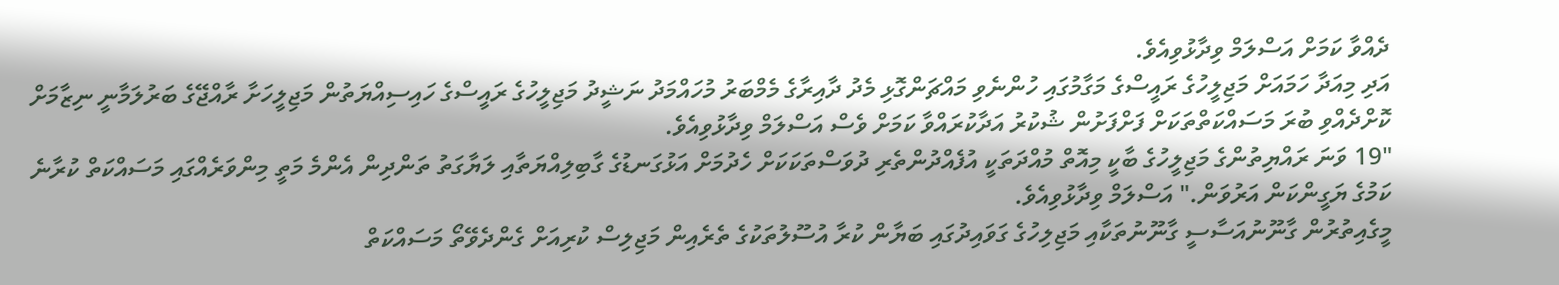ދެއްވާ ކަމަށް އަސްލަމް ވިދާޅުވިއެވެ.
އަދި މިއަދާ ހަމައަށް މަޖިލީހުގެ ރައީސްގެ މަގާމުގައި ހުންނެވި މައްޗަންގޮޅި މެދު ދާއިރާގެ މެމްބަރު މުހައްމަދު ނަޝީދު މަޖިލީހުގެ ރައީސްގެ ހައިސިއްޔަތުން މަޖިލީހަށާ ރާއްޖޭގެ ބަރުލަމާނީ ނިޒާމަށް ކޮށްދެއްވި ބުރަ މަސައްކަތްތަކަށް ފަށްފަށުން ޝުކުރު އަދާކުރައްވާ ކަމަށް ވެސް އަސްލަމް ވިދާޅުވިއެވެ.
"19 ވަނަ ރައްޔިތުންގެ މަޖިލީހުގެ ބާކީ މިއޮތް މުއްދަތަކީ އުފެއްދުންތެރި ދުވަސްތަކަކަށް ހެދުމަށް އަޅުގަނޑުގެ ގާބިލިއްޔަތާއި ލަޔާގަތު ތަންދިން އެންމެ މަތީ މިންވަރެއްގައި މަސައްކަތް ކުރާނެ ކަމުގެ ޔަގީންކަން އަރުވަން." އަސްލަމް ވިދާޅުވިއެވެ.
މީގެއިތުރުން ގާނޫނުއަސާސީ ގާނޫނުތަކާއި މަޖިލިހުގެ ގަވައިދުގައި ބަޔާން ކުރާ އުސޫލުތަކުގެ ތެރެއިން މަޖިލިސް ކުރިއަށް ގެންދެވޭތޯ މަސައްކަތް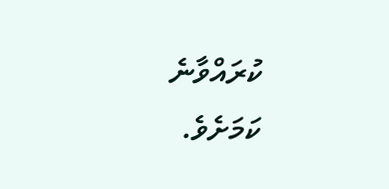ކުރައްވާނެ ކަމަށެވެ.